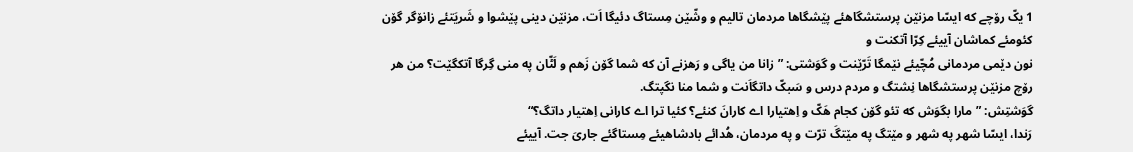1 یکّ رۆچے که ایسّا مزنێن پرستشگاهئے پێشگاها مردمان تالیم و وشّێن مِستاگ دئیگا اَت، مزنێن دینی پێشوا و شَریَتئے زانۆگر گۆن کئومئے کماشان آییئے کِرّا آتکنت و
نون دێمی مردمانی مُچّیئے نێمگا تَرّێنت و گوَشتی: ”زانا من یاگی و رَهزنے آن که شما گۆن زَهم و لَٹّان په منی گِرگا آتکگێت؟ من هر رۆچ مزنێن پرستشگاها نِشتگ و مردم درس و سَبکّ داتگاَنت و شما منا نگپتگ.
گوَشتِش: ”مارا بگوَش که تئو گۆن کجام هَکّ و اِهتیارا اے کارانَ کنئے؟ کئیا ترا اے کارانی اِهتیار داتگ؟“
رَندا، ایسّا شهر په شهر و مێتگ په مێتگَ ترّت و په مردمان، هُدائے بادشاهیئے مِستاگئے جاریَ جت. آییئے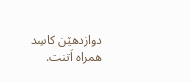دوازدهێن کاسِد همراه اَتنت.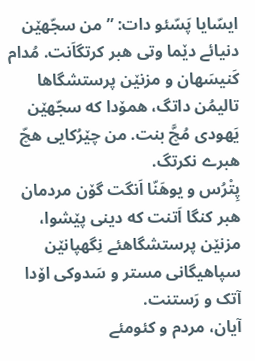ایسّایا پَسّئو دات: ”من سجّهێن دنیائے دێما وتی هبر کرتگاَنت. مُدام کَنیسَهان و مزنێن پرستشگاها تالیمُن داتگ، همۆدا که سجّهێن یَهودی مُچَّ بنت. من چێرُکایی هچّ هبرے نکرتگ.
پِتْرُس و یوهَنّا اَنگت گۆن مردمان هبر کنگا اَتنت که دینی پێشوا، مزنێن پرستشگاهئے نِگهپانێن سپاهیگانی مستر و سَدوکی اۆدا آتک و رَستنت.
آیان، مردم و کئومئے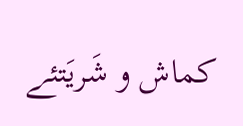کماش و شَریَتئے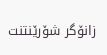زانۆگر شۆرێنتنت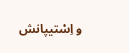و اِسْتیپانش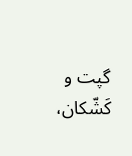گپت و کَشّکان،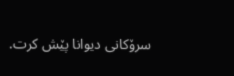سرۆکانی دیوانا پێش کرت.